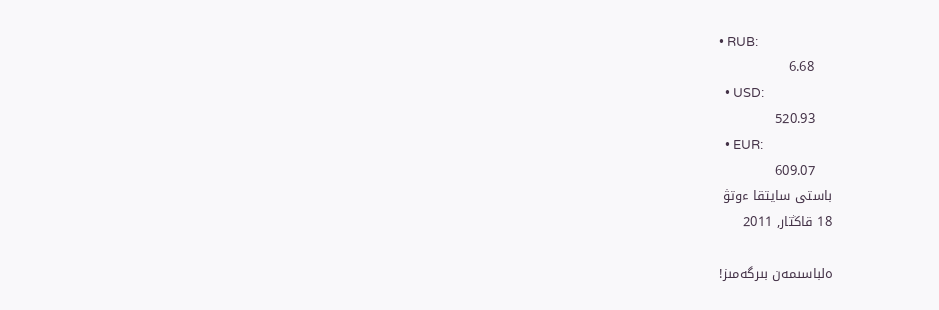• RUB:
    6.68
  • USD:
    520.93
  • EUR:
    609.07
باستى سايتقا ءوتۋ
18 قاڭتار, 2011

ەلباسىمەن بىرگەمىز!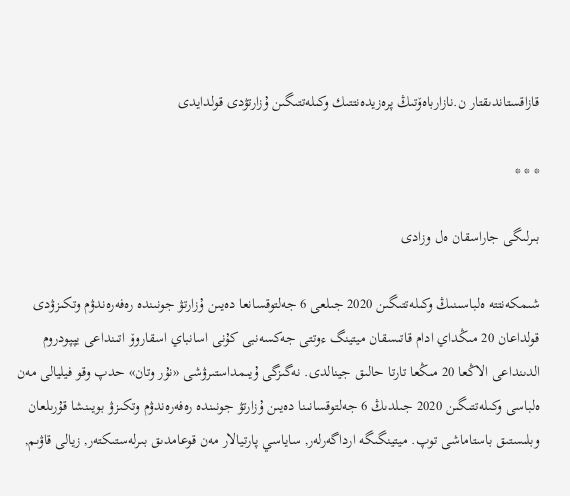قازاقستاندىقتار ن.نازارباەۆتىڭ پرەزيدەنتتىك وكىلەتتىگىن ۇزارتۋدى قولدايدى

* * *

بىرلىگى جاراسقان ەل وزادى

شىمكەنتتە ەلباسىنىڭ وكىلەتتىگىن 2020 جىلعى 6 جەلتوقسانعا دەيىن ۇزارتۋ جونىندە رەفەرەندۋم وتكىزۋدى قولداعان 20 مىڭداي ادام قاتىسقان ميتينگ ءوتتى جەكسەنبى كۇنى اسانباي اسقاروۆ اتىنداعى يپپودروم الدىنداعى الاڭعا 20 مىڭعا تارتا حالىق جينالدى. نەگىزگى ۇيىمداستىرۋشى «نۇر وتان» حدپ وقو فيليالى مەن ەلباسى وكىلەتتىگىن 2020 جىلدىڭ 6 جەلتوقسانىنا دەيىن ۇزارتۋ جونىندە رەفەرەندۋم وتكىزۋ بويىنشا قۇرىلعان وبلىستىق باستاماشى توپ. ميتينگىگە ارداگەرلەر, ساياسي پارتيالار مەن قوعامدىق بىرلەستىكتەر, زيالى قاۋىم,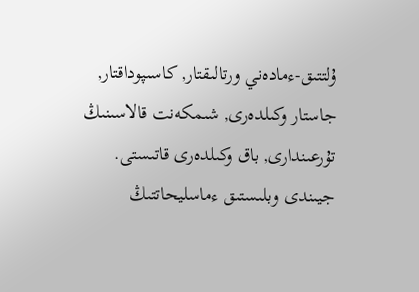ۇلتتىق-ءمادەني ورتالىقتار, كاسىپوداقتار, جاستار وكىلدەرى, شىمكەنت قالاسىنىڭ تۇرعىندارى, باق وكىلدەرى قاتىستى. جيىندى وبلىستىق ءماسليحاتتىڭ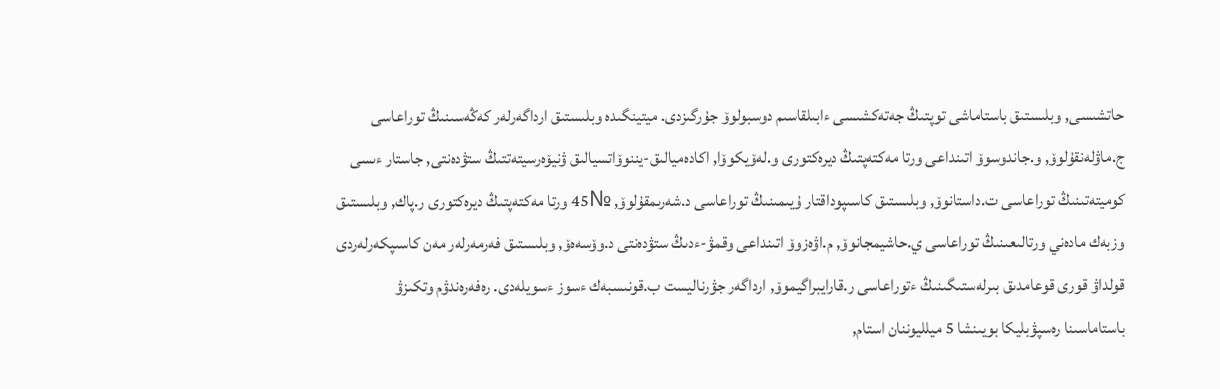حاتشىسى, وبلىستىق باستاماشى توپتىڭ جەتەكشىسى ءابىلقاسىم دوسبولوۆ جۇرگىزدى. ميتينگىدە وبلىستىق ارداگەرلەر كەڭەسىنىڭ توراعاسى ج.ماۋلەنقۇلوۆ, و.جاندوسوۆ اتىنداعى ورتا مەكتەپتىڭ ديرەكتورى و.لەۆيكوۆا, اكادەميالىق-يننوۆاتسيالىق ۋنيۆەرسيتەتتىڭ ستۋدەنتى, جاستار ءىسى كوميتەتىنىڭ توراعاسى ت.داستانوۆ, وبلىستىق كاسىپوداقتار ۇيىمىنىڭ توراعاسى د.شەرىمقۇلوۆ, №45 ورتا مەكتەپتىڭ ديرەكتورى ر.پاك, وبلىستىق وزبەك مادەني ورتالىعىنىڭ توراعاسى ي.حاشيمجانوۆ, م.اۋەزوۆ اتىنداعى وقمۋ-ءدىڭ ستۋدەنتى د.وۆسەەۆ, وبلىستىق فەرمەرلەر مەن كاسىپكەرلەردى قولداۋ قورى قوعامدىق بىرلەستىگىنىڭ ءتوراعاسى ر.قارايبراگيموۆ, ارداگەر جۋرناليست ب.قونىسبەك ءسوز ءسويلەدى. رەفەرەندۋم وتكىزۋ باستاماسىنا رەسپۋبليكا بويىنشا 5 ميلليوننان استام,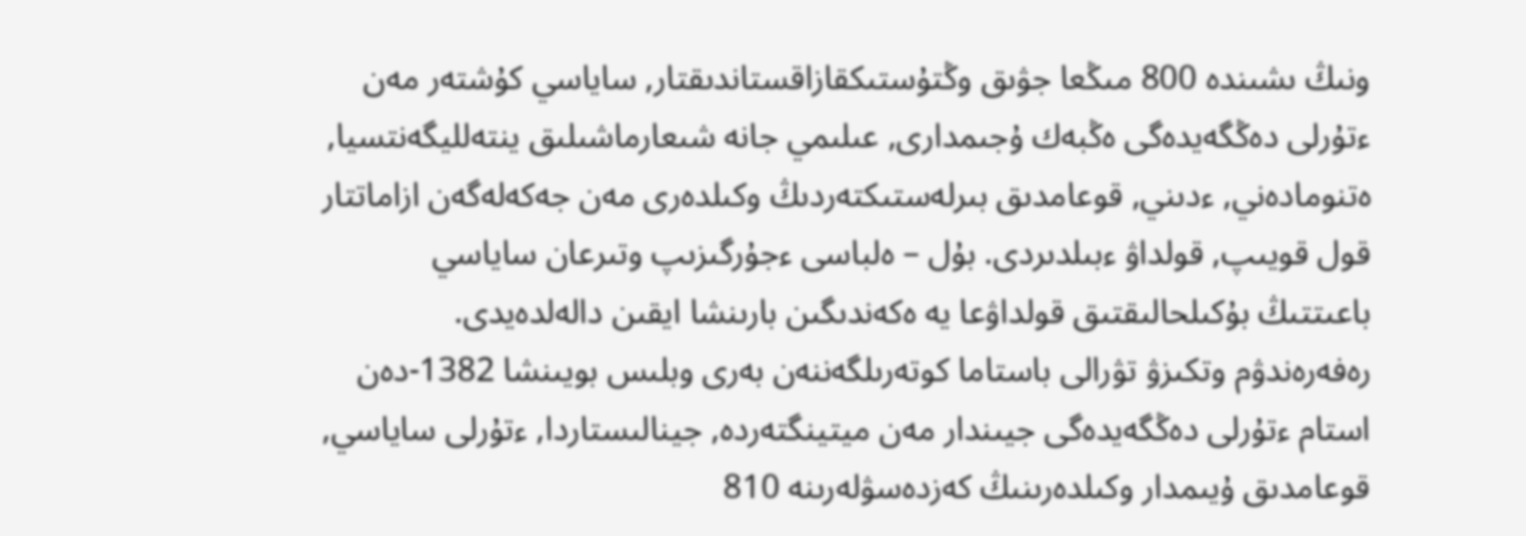ونىڭ ىشىندە 800 مىڭعا جۋىق وڭتۇستىكقازاقستاندىقتار, ساياسي كۇشتەر مەن ءتۇرلى دەڭگەيدەگى ەڭبەك ۇجىمدارى, عىلىمي جانە شىعارماشىلىق ينتەلليگەنتسيا, ەتنومادەني, ءدىني, قوعامدىق بىرلەستىكتەردىڭ وكىلدەرى مەن جەكەلەگەن ازاماتتار قول قويىپ, قولداۋ ءبىلدىردى. بۇل – ەلباسى ءجۇرگىزىپ وتىرعان ساياسي باعىتتىڭ بۇكىلحالىقتىق قولداۋعا يە ەكەندىگىن بارىنشا ايقىن دالەلدەيدى. رەفەرەندۋم وتكىزۋ تۋرالى باستاما كوتەرىلگەننەن بەرى وبلىس بويىنشا 1382-دەن استام ءتۇرلى دەڭگەيدەگى جيىندار مەن ميتينگتەردە, جينالىستاردا, ءتۇرلى ساياسي, قوعامدىق ۇيىمدار وكىلدەرىنىڭ كەزدەسۋلەرىنە 810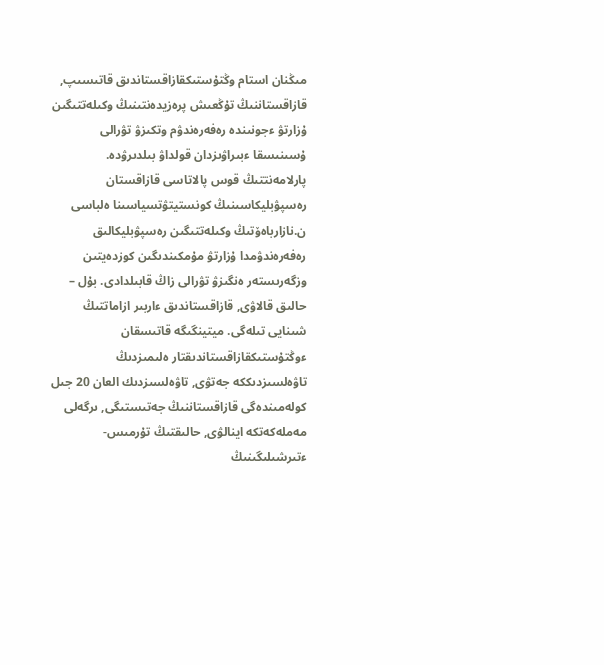مىڭنان استام وڭتۇستىكقازاقستاندىق قاتىسىپ, قازاقستاننىڭ تۇڭعىش پرەزيدەنتىنىڭ وكىلەتتىگىن ۇزارتۋ ءجونىندە رەفەرەندۋم وتكىزۋ تۋرالى ۇسىنىسقا ءبىراۋىزدان قولداۋ بىلدىرۋدە. پارلامەنتتىڭ قوس پالاتاسى قازاقستان رەسپۋبليكاسىنىڭ كونستيتۋتسياسىنا ەلباسى ن.نازارباەۆتىڭ وكىلەتتىگىن رەسپۋبليكالىق رەفەرەندۋمدا ۇزارتۋ مۇمكىندىگىن كوزدەيتىن وزگەرىستەر ەنگىزۋ تۋرالى زاڭ قابىلدادى. بۇل – حالىق قالاۋى, قازاقستاندىق ءاربىر ازاماتتىڭ شىنايى تىلەگى. ميتينگىگە قاتىسقان ءوڭتۇستىكقازاقستاندىقتار ەلىمىزدىڭ تاۋەلسىزدىككە جەتۋى, تاۋەلسىزدىك العان 20 جىل كولەمىندەگى قازاقستاننىڭ جەتىستىگى, ىرگەلى مەملەكەتكە اينالۋى, حالىقتىڭ تۇرمىس-ءتىرشىلىگىنىڭ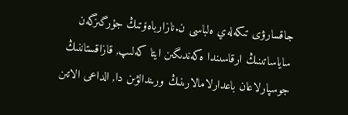جاقسارۋى تىكەلەي ەلباسى ن.نازارباەۆتىڭ جۇرگىزگەن ساياساتىنىڭ ارقاسىندا ەكەندىگىن ايتا كەلىپ, قازاقستاننىڭ جوسپارلاعان باعدارلامالارىنىڭ ورىندالۋىن دا, الداعى الاتىن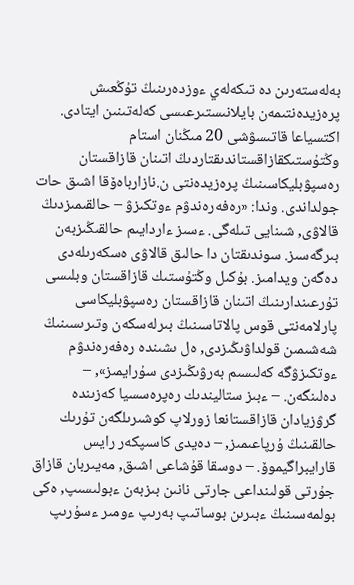بەلەستەرىن دە تىكەلەي ءوزدەرىنىڭ تۇڭعىش پرەزيدەنتىمەن بايلانىستىرعىسى كەلەتىنىن ايتادى. اكتسياعا قاتىسۋشى 20 مىڭنان استام وڭتۇستىكقازاقستاندىقتاردىڭ اتىنان قازاقستان رەسپۋبليكاسىنىڭ پرەزيدەنتى ن.نازارباەۆقا اشىق حات جولداندى. وندا: «رەفەرەندۋم ءوتكىزۋ – حالقىمىزدىڭ قالاۋى, شىنايى تىلەگى. ءسىز ءاردايىم حالقىڭىزبەن بىرگەسىز. سوندىقتان دا حالىق قالاۋى ەسكەرىلەدى دەگەن ويدامىز. بۇكىل وڭتۇستىك قازاقستان وبلىسى تۇرعىندارىنىڭ اتىنان قازاقستان رەسپۋبليكاسى پارلامەنتى قوس پالاتاسىنىڭ بىرلەسكەن وتىرىسىنىڭ شەشىمىن قولداۋىڭىزدى, ەل ىشىندە رەفەرەندۋم ءوتكىزۋگە كەلىسىم بەرۋىڭىزدى سۇرايمىز», – دەلىنگەن. – ءبىز ستاليندىك رەپرەسسيا كەزىندە گرۋزيادان قازاقستانعا زورلاپ كوشىرىلگەن تۇرىك حالقىنىڭ ۇرپاعىمىز, – دەيدى كاسىپكەر رايس قارايبراگيموۆ. – دوسقا قۇشاعى اشىق, مەيىربان قازاق جۇرتى قولىنداعى جارتى نانىن بىزبەن ءبولىسىپ, ەكى بولمەسىنىڭ ءبىرىن بوساتىپ بەرىپ ءومىر ءسۇرىپ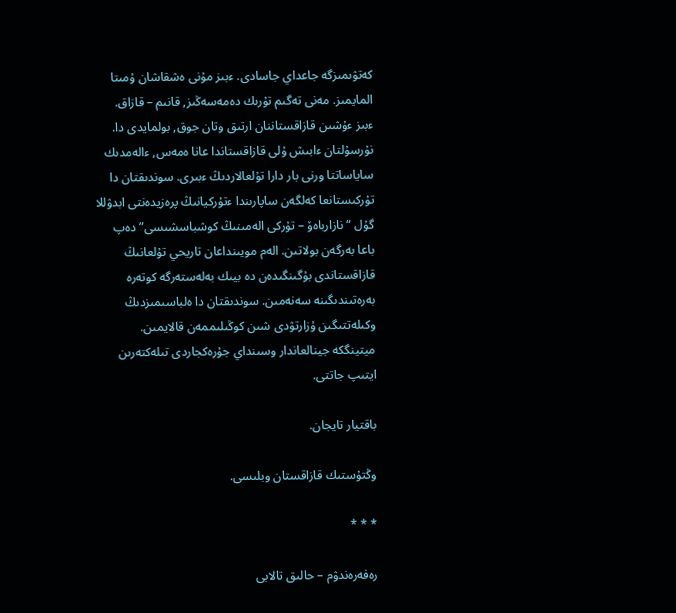كەتۋىمىزگە جاعداي جاسادى. ءبىز مۇنى ەشقاشان ۇمىتا المايمىز. مەنى تەگىم تۇرىك دەمەسەڭىز, قانىم – قازاق. ءبىز ءۇشىن قازاقستاننان ارتىق وتان جوق, بولمايدى دا. نۇرسۇلتان ءابىش ۇلى قازاقستاندا عانا ەمەس, ءالەمدىك ساياساتتا ورنى بار دارا تۇلعالاردىڭ ءبىرى. سوندىقتان دا تۇركىستانعا كەلگەن ساپارىندا ءتۇركيانىڭ پرەزيدەنتى ابدۋللا گۇل “نازارباەۆ – تۇركى الەمىنىڭ كوشباسشىسى” دەپ باعا بەرگەن بولاتىن. الەم مويىنداعان تاريحي تۇلعانىڭ قازاقستاندى بۇگىنگىدەن دە بيىك بەلەستەرگە كوتەرە بەرەتىندىگىنە سەنەمىن. سوندىقتان دا ەلباسىمىزدىڭ وكىلەتتىگىن ۇزارتۋدى شىن كوڭىلىممەن قالايمىن. ميتينگكە جينالعاندار وسىنداي جۇرەكجاردى تىلەكتەرىن ايتىپ جاتتى.

باقتيار تايجان.

وڭتۇستىك قازاقستان وبلىسى.

* * *

رەفەرەندۋم – حالىق تالابى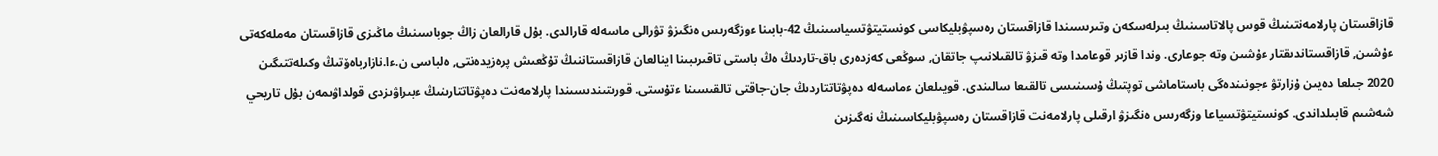قازاقستان پارلامەنتىنىڭ قوس پالاتاسىنىڭ بىرلەسكەن وتىرىسىندا قازاقستان رەسپۋبليكاسى كونستيتۋتسياسىنىڭ 42-بابىنا ءوزگەرىس ەنگىزۋ تۋرالى ماسەلە قارالدى. بۇل قارالعان زاڭ جوباسىنىڭ ماڭىزى قازاقستان مەملەكەتى ءۇشىن, قازاقستاندىقتار ءۇشىن وتە جوعارى. وندا قازىر قوعامدا وتە قىزۋ تالقىلانىپ جاتقان, سوڭعى كەزدەرى باق-تاردىڭ ەڭ باستى تاقىرىبىنا اينالعان قازاقستاننىڭ تۇڭعىش پرەزيدەنتى, ەلباسى ن.ءا.نازارباەۆتىڭ وكىلەتتىگىن 2020 جىلعا دەيىن ۇزارتۋ ءجونىندەگى باستاماشى توپتىڭ ۇسىنىسى تالقىعا سالىندى. قويىلعان ءماسەلە دەپۋتاتتاردىڭ جان-جاقتى تالقىسىنا ءتۇستى. قورىتىندىسىندا پارلامەنت دەپۋتاتتارىنىڭ ءبىراۋىزدى قولداۋىمەن بۇل تاريحي شەشىم قابىلداندى. كونستيتۋتسياعا وزگەرىس ەنگىزۋ ارقىلى پارلامەنت قازاقستان رەسپۋبليكاسىنىڭ نەگىزىن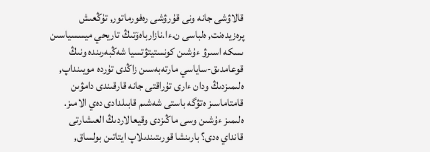قالاۋشى جانە ونى قۇرۋشى رەفورماتور, تۇڭعىش پرەزيدەنت, ەلباسى ن.ءا.نازارباەۆتىڭ تاريحي ميسسياسىن ىسكە اسىرۋ ءۇشىن كونستيتۋتسيا شەڭبەرىندە ونىڭ قوعامدىق-ساياسي مارتەبەسىن زاڭدى تۇردە مويىنداپ, ەلىمىزدىڭ ودان ءارى تۇراقتى جانە قارقىندى دامۋىن قامتاماسىز ەتۋگە باستى شەشىم قابىلدادى دەي الامىز. ەلىمىز ءۇشىن وسى ماڭىزدى وقيعالاردىڭ العىشارتى قانداي ەدى؟ بارىنشا قورىتىندىلاپ ايتاتىن بولساق,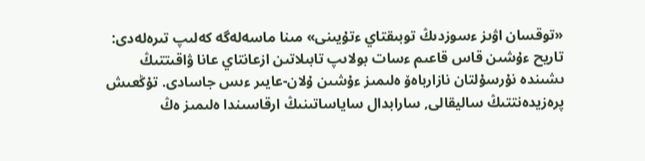«توقسان اۋىز ءسوزدىڭ توبىقتاي ءتۇيىنى» مىنا ماسەلەگە كەلىپ تىرەلەدى: تاريح ءۇشىن قاس قاعىم ءسات بولاىپ تابىلاتىن ازعانتاي عانا ۋاقىتتىڭ ىشىندە نۇرسۇلتان نازارباەۆ ەلىمىز ءۇشىن ۇلان-عايىر ءىس جاسادى. تۇڭعىش پرەزيدەنتتىڭ ساليقالى, سارابدال ساياساتىنىڭ ارقاسىندا ەلىمىز ەڭ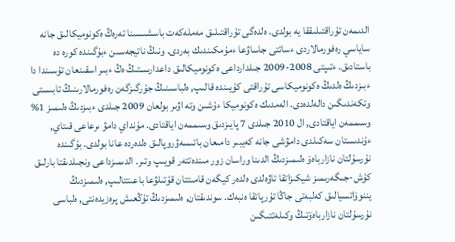الدىمەن تۇراقتىلىققا يە بولدى. ەلدەگى تۇراقتىلىق مەملەكەت باسشىسىنا تەرەڭ ەكونوميكالىق جانە ساياسي رەفورمالاردى ءساتتى جاساۋعا ءمۇمكىندىك بەردى. ونىڭ ناتيجەسىن ءبۇگىندە كورە دە باستادىق. ءتىپتى 2008-2009 جىلدارداعى ەكونوميكالىق داعدارىستىڭ ەڭ ءبىر اسقىنعان تۇسىندا دا ءبىزدىڭ ەلدىڭ ەكونوميكاسى تۇراقتى كۇيىندە قالىپ, ەلباسىنىڭ جۇرگىزگەن رەفورمالارىنىڭ تابىستى وتكەندىگىن دالەلدەدى. الەمدىك ەكونوميكا ءۇشىن وتە اۋىر بولعان 2009 جىلدى ءبىزدىڭ ەلىمىز 1% وسىممەن اياقتادى, ال 2010 جىلدى 7 پايىزدىق وسىممەن اياقتادى. مۇنداي دامۋ ىرعاعى قىتاي, ءۇندىستان سەكىلدى دامۋشى جانە كەيبىر دامىعان باتىسەۋروپالىق ەلدەردە عانا بولدى. بۇگىندە نۇرسۇلتان نازارباەۆ ەلىمىزدىڭ الدىنا وراسان زور مىندەتتەر قويىپ وتىر. الدىمىزداعى ونجىلدىقتا بارلىق كۇش-جىگەرىمىز شيكىزاتقا تاۋەلدى ەلدەر كيگەن قامىتتان قۇتىلۋعا باعىتتالىپ, ەلىمىزدىڭ يننوۆاتسيالىق كەلبەتى جاڭا تۇرپاتقا ەنبەك. سوندىقتان, ەلىمىزدىڭ تۇڭعىش پرەزيدەنتى, ەلباسى نۇرسۇلتان نازارباەۆتىڭ وكىلەتتىگىن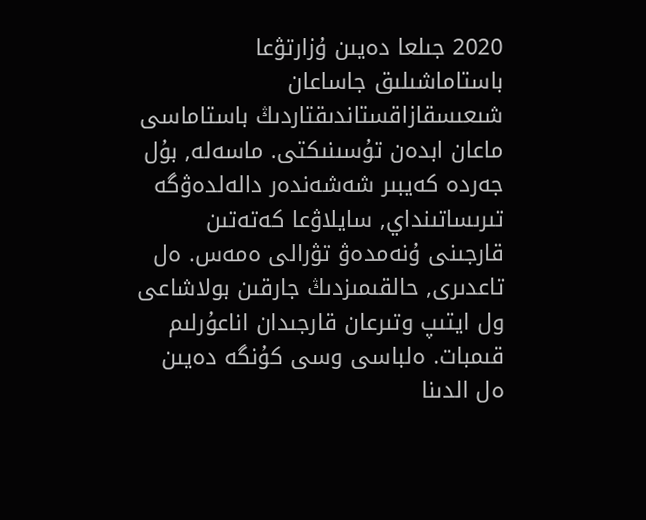2020 جىلعا دەيىن ۇزارتۋعا باستاماشىلىق جاساعان شىعىسقازاقستاندىقتاردىڭ باستاماسى ماعان ابدەن تۇسىنىكتى. ماسەلە, بۇل جەردە كەيبىر شەشەندەر دالەلدەۋگە تىرىساتىنداي, سايلاۋعا كەتەتىن قارجىنى ۇنەمدەۋ تۋرالى ەمەس. ەل تاعدىرى, حالقىمىزدىڭ جارقىن بولاشاعى ول ايتىپ وتىرعان قارجىدان اناعۇرلىم قىمبات. ەلباسى وسى كۇنگە دەيىن ەل الدىنا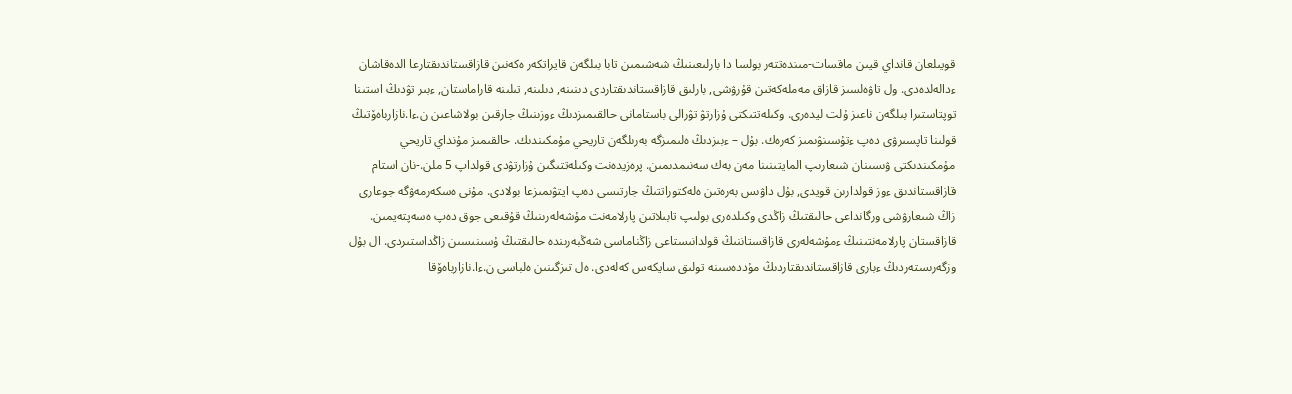قويىلعان قانداي قيىن ماقسات-مىندەتتەر بولسا دا بارلىعىنىڭ شەشىمىن تابا بىلگەن قايراتكەر ەكەنىن قازاقستاندىقتارعا الدەقاشان ءدالەلدەدى. ول تاۋەلسىز قازاق مەملەكەتىن قۇرۋشى, بارلىق قازاقستاندىقتاردى دىنىنە, دىلىنە, تىلىنە قاراماستان, ءبىر تۋدىڭ استىنا توپتاستىرا بىلگەن ناعىز ۇلت ليدەرى. وكىلەتتىكتى ۇزارتۋ تۋرالى باستامانى حالقىمىزدىڭ ءوزىنىڭ جارقىن بولاشاعىن ن.ءا.نازارباەۆتىڭ قولىنا تاپسىرۋى دەپ ءتۇسىنۋىمىز كەرەك. بۇل – ءبىزدىڭ ەلىمىزگە بەرىلگەن تاريحي مۇمكىندىك. حالقىمىز مۇنداي تاريحي مۇمكىندىكتى ۋىسىنان شىعارىپ المايتىنىنا مەن بەك سەنىمدىمىن. پرەزيدەنت وكىلەتتىگىن ۇزارتۋدى قولداپ 5 ملن.-نان استام قازاقستاندىق ءوز قولدارىن قويدى, بۇل داۋىس بەرەتىن ەلەكتوراتتىڭ جارتىسى دەپ ايتۋىمىزعا بولادى. مۇنى ەسكەرمەۋگە جوعارى زاڭ شىعارۋشى ورگانداعى حالىقتىڭ زاڭدى وكىلدەرى بولىپ تابىلاتىن پارلامەنت مۇشەلەرىنىڭ قۇقىعى جوق دەپ ەسەپتەيمىن. قازاقستان پارلامەنتىنىڭ ءمۇشەلەرى قازاقستاننىڭ قولدانىستاعى زاڭناماسى شەڭبەرىندە حالىقتىڭ ۇسىنىسىن زاڭداستىردى. ال بۇل وزگەرىستەردىڭ ءبارى قازاقستاندىقتاردىڭ مۇددەسىنە تولىق سايكەس كەلەدى. ەل تىزگىنىن ەلباسى ن.ءا.نازارباەۆقا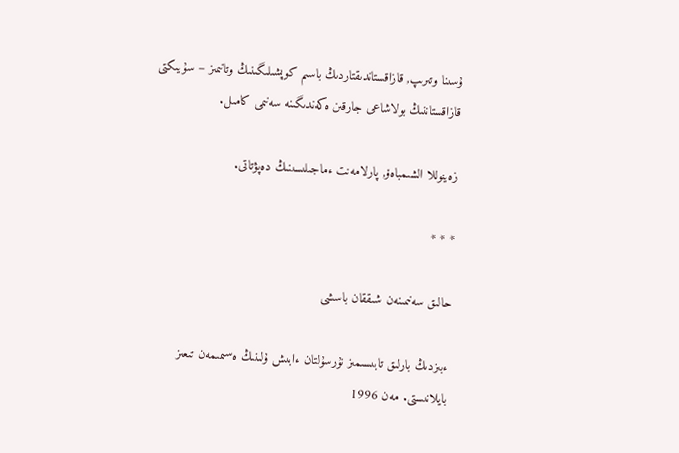ۇسىنا وتىرىپ, قازاقستاندىقتاردىڭ باسىم كوپشىلىگىنىڭ وتانىمىز – سۇيىكتى قازاقستاننىڭ بولاشاعى جارقىن ەكەندىگىنە سەنىمى كامىل.

زەينوللا الشىمباەۆ, پارلامەنت ءماجىلىسىنىڭ دەپۋتاتى.

* * *

حالىق سەنىمىنەن شىققان باسشى

ءبىزدىڭ بارلىق تابىسىمىز نۇرسۇلتان ءابىش ۇلىنىڭ ەسىمىمەن تىعىز بايلانىستى. مەن 1996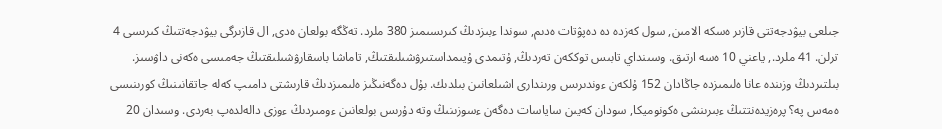جىلعى بيۋدجەتتى قازىر ەسكە الامىن, سول كەزدە دە دەپۋتات ەدىم, سوندا ءبىزدىڭ كىرىسىمىز 380 ملرد. تەڭگە بولعان ەدى, ال قازىرگى بيۋدجەتتىڭ كىرىسى 4 ترلن. 41 ملرد., ياعني 10 ەسە ارتىق. وسىنداي تابىس توككەن تەردىڭ, ۇتىمدى ۇيىمداستىرۋشىلىقتىڭ, تاماشا باسقارۋشىلىقتىڭ جەمىسى ەكەنى داۋسىز. بىلتىردىڭ وزىندە عانا ەلىمىزدە جاڭادان 152 ۇلكەن ءوندىرىس ورىندارى اشىلعانىن بىلدىك. بۇل دەگەنىڭىز ەلىمىزدىڭ قارىشتى دامىپ كەلە جاتقانىنىڭ كورىنىسى ەمەس پە؟ پرەزيدەنتتىڭ ءبىرىنشى ەكونوميكا, سودان كەيىن ساياسات دەگەن ءسوزىنىڭ وتە دۇرىس بولعانىن ءومىردىڭ ءوزى دالەلدەپ بەردى. وسىدان 20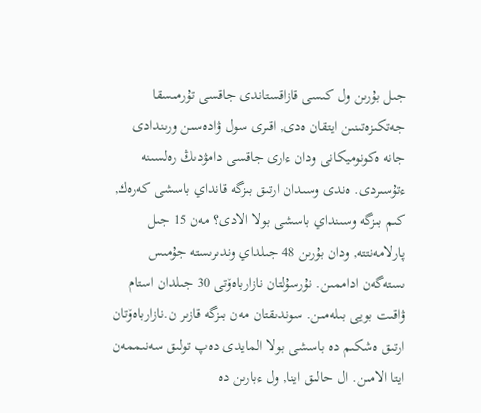جىل بۇرىن ول كىسى قازاقستاندى جاقسى تۇرمىسقا جەتكىزەتىنىن ايتقان ەدى, اقىرى سول ۋادەسىن ورىندادى جانە ەكونوميكانى ودان ءارى جاقسى دامۋدىڭ رەلسىنە ءتۇسىردى. ەندى وسىدان ارتىق بىزگە قانداي باسشى كەرەك, كىم بىزگە وسىنداي باسشى بولا الادى؟ مەن 15 جىل پارلامەنتتە, ودان بۇرىن 48 جىلداي وندىرىستە جۇمىس ىستەگەن اداممىن. نۇرسۇلتان نازارباەۆتى 30 جىلدان استام ۋاقىت بويى بىلەمىن. سوندىقتان مەن بىزگە قازىر ن.نازارباەۆتان ارتىق ەشكىم دە باسشى بولا المايدى دەپ تولىق سەنىممەن ايتا الامىن. ال حالىق اينا, ول ءبارىن دە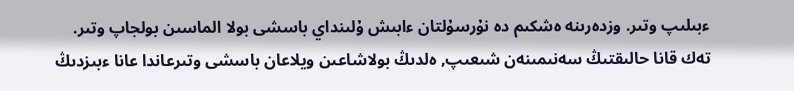ءبىلىپ وتىر. وزدەرىنە ەشكىم دە نۇرسۇلتان ءابىش ۇلىنداي باسشى بولا الماسىن بولجاپ وتىر. تەك قانا حالىقتىڭ سەنىمىنەن شىعىپ, ەلدىڭ بولاشاعىن ويلاعان باسشى وتىرعاندا عانا ءبىزدىڭ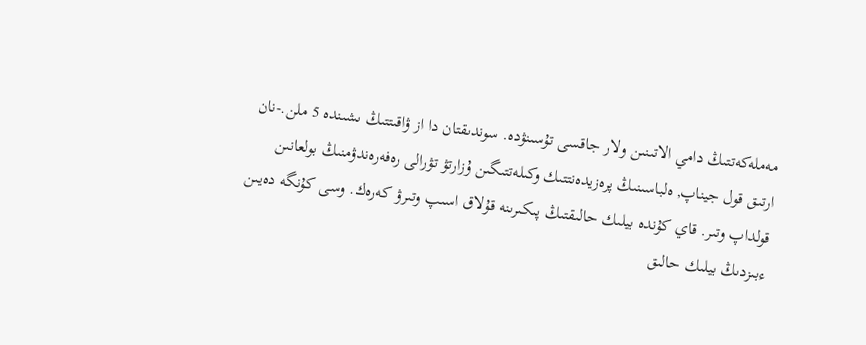مەملەكەتتىڭ دامي الاتىنىن ولار جاقسى تۇسىنۋدە. سوندىقتان دا از ۋاقىتتىڭ ىشىندە 5 ملن.-نان ارتىق قول جيناپ, ەلباسىنىڭ پرەزيدەنتتىك وكىلەتتىگىن ۇزارتۋ تۋرالى رەفەرەندۋمنىڭ بولعانىن قولداپ وتىر. قاي كۇندە بيلىك حالىقتىڭ پىكىرىنە قۇلاق اسىپ وتىرۋ كەرەك. وسى كۇنگە دەيىن ءبىزدىڭ بيلىك حالىق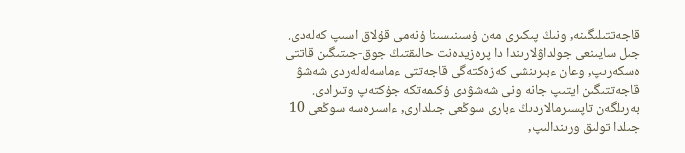قاجەتتىلىگىنە, ونىڭ پىكىرى مەن ۇسىنىسىنا ۇنەمى قۇلاق اسىپ كەلەدى. جىل سايىنعى جولداۋلارىندا دا پرەزيدەنت حالىقتىڭ جوق-جىتىگىن قاتتى ەسكەرىپ, وعان ءبىرىنشى كەزەكتەگى قاجەتتى ءماسەلەلەردى شەشۋ قاجەتتىگىن ايتىپ جانە ونى شەشۋدى ۇكىمەتكە جۇكتەپ وتىرادى. بەرىلگەن تاپسىرمالاردىڭ ءبارى سوڭعى جىلدارى, ءاسىرەسە سوڭعى 10 جىلدا تولىق ورىندالىپ,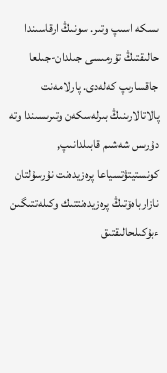ىسكە اسىپ وتىر. سونىڭ ارقاسىندا حالىقتىڭ تۇرمىسى جىلدان-جىلعا جاقسارىپ كەلەدى. پارلامەنت پالاتالارىنىڭ بىرلەسكەن وتىرىسىندا وتە دۇرىس شەشىم قابىلدانىپ, كونستيتۋتسياعا پرەزيدەنت نۇرسۇلتان نازارباەۆتىڭ پرەزيدەنتتىك وكىلەتتىگىن ءبۇكىلحالىقتىق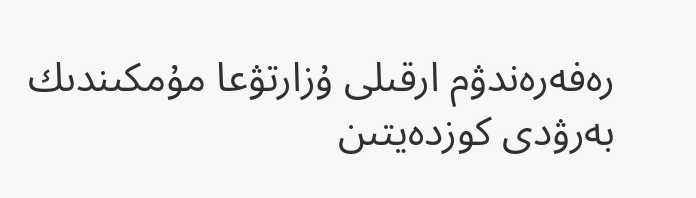رەفەرەندۋم ارقىلى ۇزارتۋعا مۇمكىندىك بەرۋدى كوزدەيتىن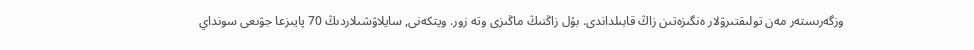وزگەرىستەر مەن تولىقتىرۋلار ەنگىزەتىن زاڭ قابىلداندى. بۇل زاڭنىڭ ماڭىزى وتە زور. ويتكەنى, سايلاۋشىلاردىڭ 70 پايىزعا جۋىعى سونداي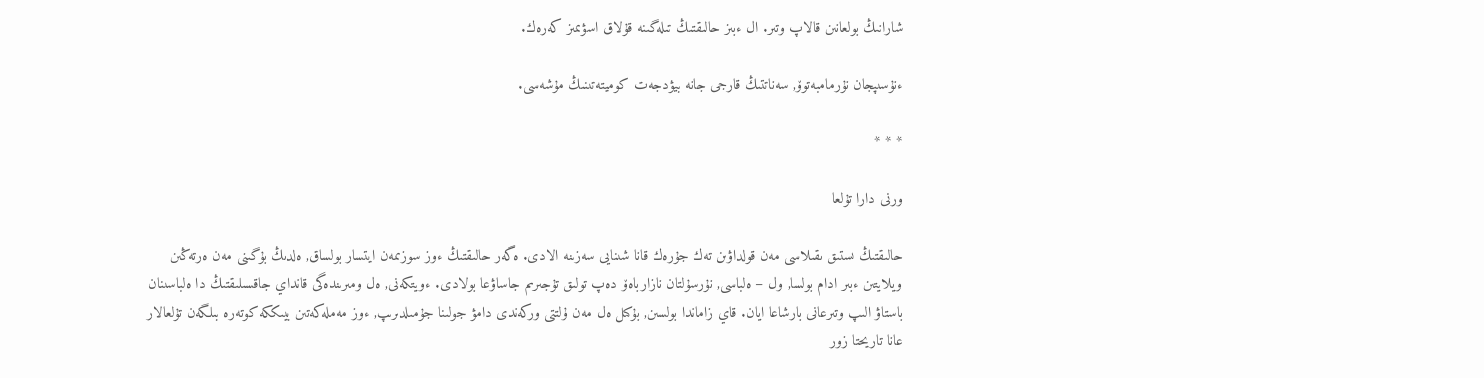شارانىڭ بولعانىن قالاپ وتىر. ال ءبىز حالىقتىڭ تىلەگىنە قۇلاق اسۋىمىز كەرەك.

ءنۇسىپجان نۇرمامبەتوۆ, سەناتتىڭ قارجى جانە بيۋدجەت كوميتەتىنىڭ مۇشەسى.

* * *

ورنى دارا تۇلعا

حالىقتىڭ ىستىق ىقىلاسى مەن قولداۋىن تەك جۇرەك قانا شىنايى سەزىنە الادى. ەگەر حالىقتىڭ ءوز سوزىمەن ايتسار بولساق, ەلدىڭ بۇگىنى مەن ەرتەڭىن ويلايتىن ءبىر ادام بولسا, ول – ەلباسى, نۇرسۇلتان نازارباەۆ دەپ تولىق تۇجىرىم جاساۋعا بولادى. ءويتكەنى, ەل ومىرىندەگى قانداي جاقسىلىقتىڭ دا ەلباسىنان باستاۋ الىپ وتىرعانى بارشاعا ايان. قاي زاماندا بولسىن, بۇكىل ەل مەن ۇلتتى وركەندى دامۋ جولىنا جۇمىلدىرىپ, ءوز مەملەكەتىن بيىككە كوتەرە بىلگەن تۇلعالار عانا تاريحتا زور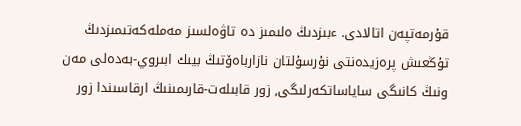قۇرمەتپەن اتالادى. ءبىزدىڭ ەلىمىز دە تاۋەلسىز مەملەكەتىمىزدىڭ تۇڭعىش پرەزيدەنتى نۇرسۇلتان نازارباەۆتىڭ بيىك ابىروي-بەدەلى مەن ونىڭ كانىگى ساياساتكەرلىگى, زور قابىلەت-قارىمىنىڭ ارقاسىندا زور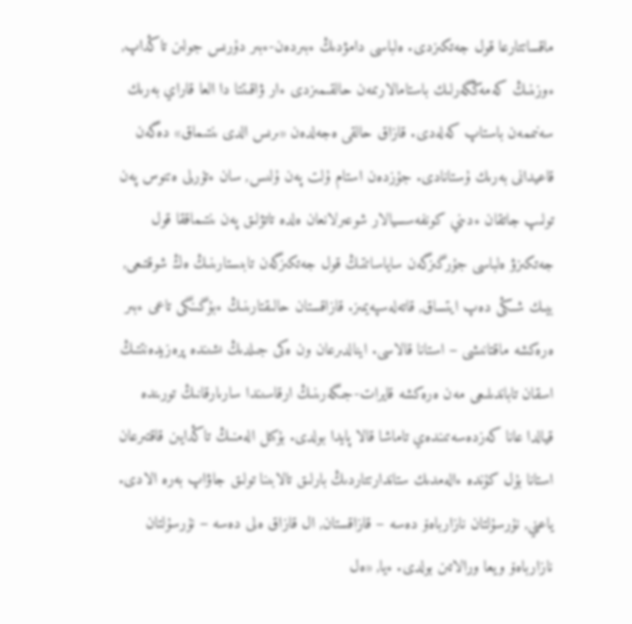ماقساتتارعا قول جەتكىزدى. ەلباسى دامۋدىڭ ءبىردەن-ءبىر دۇرىس جولىن تاڭداپ, ءوزىنىڭ كەمەڭگەرلىك باستامالارىمەن حالقىمىزدى ءار ۋاقىتتا دا العا قاراي بەرىك سەنىممەن باستاپ كەلەدى. قازاق حالقى ەجەلدەن «ىرىس الدى ىنتىماق» دەگەن قاعيدانى بەرىك ۇستانادى. جۇزدەن استام ۇلت پەن ۇلىس, سان ءتۇرلى ەتنوس پەن تولىپ جاتقان ءدىني كونفەسسيالار شوعىرلانعان ەلدە تاتۋلىق پەن ىنتىماققا قول جەتكىزۋ ەلباسى جۇرگىزگەن ساياساتتىڭ قول جەتكىزگەن تابىستارىنىڭ ەڭ شوقتىعى, بيىك شىڭى دەپ ايتساق, قاتەلەسپەيمىز. قازاقستان حالىقتارىنىڭ ءبۇگىنگى تاعى ءبىر ەرەكشە ماقتانىشى – استانا قالاسى. اينالدىرعان ون ەكى جىلدىڭ ىشىندە پرەزيدەنتتىڭ اسقان تاباندىلىعى مەن ەرەكشە قايرات-جىگەرىنىڭ ارقاسىندا سارىارقانىڭ تورىندە قيالدا عانا كەزدەسەتىندەي تاماشا قالا پايدا بولدى. بۇكىل الەمنىڭ تاڭدايىن قاقتىرعان استانا بۇل كۇندە ءالەمدىك ستاندارتتاردىڭ بارلىق تالابىنا تولىق جاۋاپ بەرە الادى. ياعني, نۇرسۇلتان نازارباەۆ دەسە – قازاقستان, ال قازاق ەلى دەسە – نۇرسۇلتان نازارباەۆ ويعا ورالاتىن بولدى. ءيا, «ەل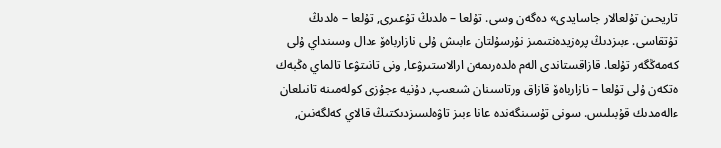تاريحىن تۇلعالار جاسايدى» دەگەن وسى. تۇلعا – ەلدىڭ تۇعىرى, تۇلعا – ەلدىڭ تۇتقاسى. ءبىزدىڭ پرەزيدەنتىمىز نۇرسۇلتان ءابىش ۇلى نازارباەۆ ءدال وسىنداي ۇلى كەمەڭگەر تۇلعا. قازاقستاندى الەم ەلدەرىمەن ارالاستىرۋعا, ونى تانىتۋعا تالماي ەڭبەك ەتكەن ۇلى تۇلعا – نازارباەۆ قازاق ورتاسىنان شىعىپ, دۇنيە ءجۇزى كولەمىنە تانىلعان ءالەمدىك قۇبىلىس. سونى تۇسىنگەندە عانا ءبىز تاۋەلسىزدىكتىڭ قالاي كەلگەنىن,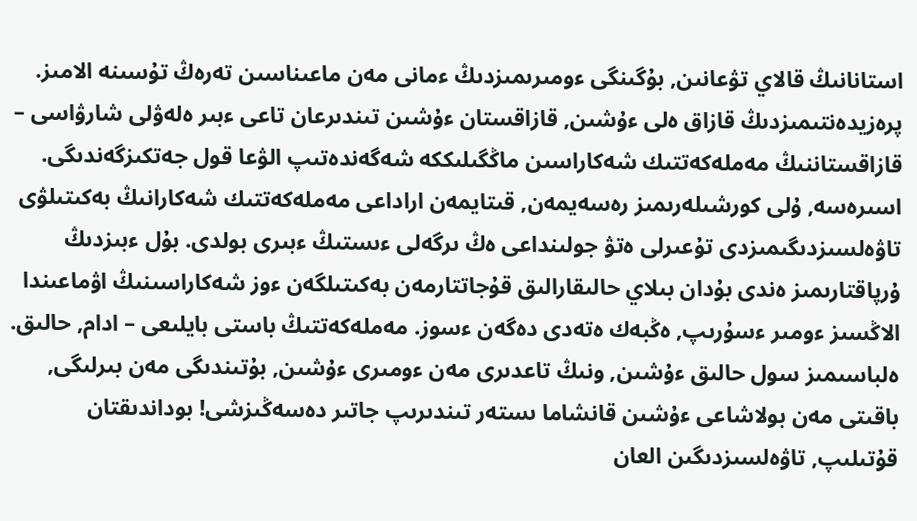استانانىڭ قالاي تۋعانىن, بۇگىنگى ءومىرىمىزدىڭ ءمانى مەن ماعىناسىن تەرەڭ تۇسىنە الامىز. پرەزيدەنتىمىزدىڭ قازاق ەلى ءۇشىن, قازاقستان ءۇشىن تىندىرعان تاعى ءبىر ەلەۋلى شارۋاسى – قازاقستاننىڭ مەملەكەتتىك شەكاراسىن ماڭگىلىككە شەگەندەتىپ الۋعا قول جەتكىزگەندىگى. اسىرەسە, ۇلى كورشىلەرىمىز رەسەيمەن, قىتايمەن اراداعى مەملەكەتتىك شەكارانىڭ بەكىتىلۋى تاۋەلسىزدىگىمىزدى تۇعىرلى ەتۋ جولىنداعى ەڭ ىرگەلى ءىستىڭ ءبىرى بولدى. بۇل ءبىزدىڭ ۇرپاقتارىمىز ەندى بۇدان بىلاي حالىقارالىق قۇجاتتارمەن بەكىتىلگەن ءوز شەكاراسىنىڭ اۋماعىندا الاڭسىز ءومىر ءسۇرىپ, ەڭبەك ەتەدى دەگەن ءسوز. مەملەكەتتىڭ باستى بايلىعى – ادام, حالىق. ەلباسىمىز سول حالىق ءۇشىن, ونىڭ تاعدىرى مەن ءومىرى ءۇشىن, بۇتىندىگى مەن بىرلىگى, باقىتى مەن بولاشاعى ءۇشىن قانشاما ىستەر تىندىرىپ جاتىر دەسەڭىزشى! بوداندىقتان قۇتىلىپ, تاۋەلسىزدىگىن العان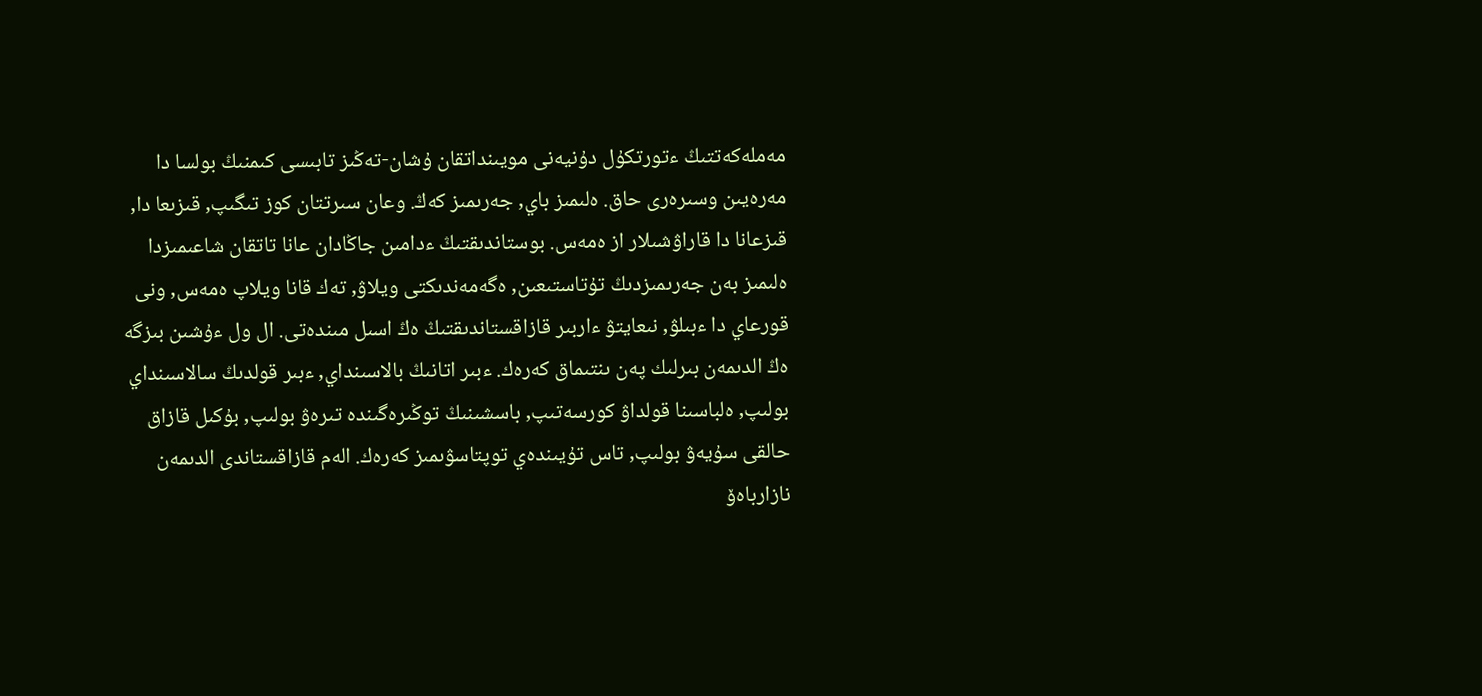مەملەكەتتىڭ ءتورتكۇل دۇنيەنى مويىنداتقان ۇشان-تەڭىز تابىسى كىمنىڭ بولسا دا مەرەيىن وسىرەرى حاق. ەلىمىز باي, جەرىمىز كەڭ. وعان سىرتتان كوز تىگىپ, قىزىعا دا, قىزعانا دا قاراۋشىلار از ەمەس. بوستاندىقتىڭ ءدامىن جاڭادان عانا تاتقان شاعىمىزدا ەلىمىز بەن جەرىمىزدىڭ تۇتاستىعىن, ەگەمەندىكتى ويلاۋ, تەك قانا ويلاپ ەمەس, ونى قورعاي دا ءبىلۋ, نىعايتۋ ءاربىر قازاقستاندىقتىڭ ەڭ اسىل مىندەتى. ال ول ءۇشىن بىزگە ەڭ الدىمەن بىرلىك پەن ىنتىماق كەرەك. ءبىر اتانىڭ بالاسىنداي, ءبىر قولدىڭ سالاسىنداي بولىپ, ەلباسىنا قولداۋ كورسەتىپ, باسشىنىڭ توڭىرەگىندە تىرەۋ بولىپ, بۇكىل قازاق حالقى سۇيەۋ بولىپ, تاس تۇيىندەي توپتاسۋىمىز كەرەك. الەم قازاقستاندى الدىمەن نازارباەۆ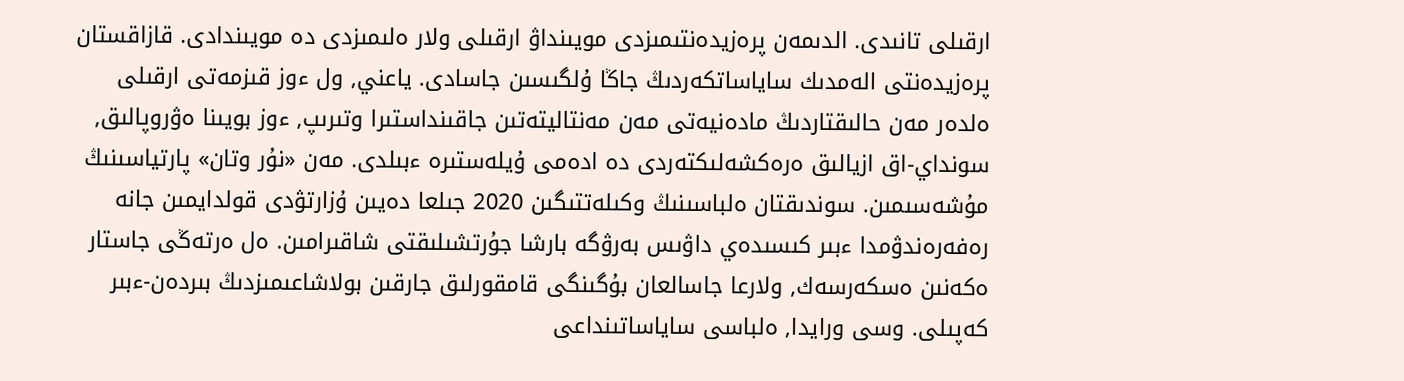ارقىلى تانىدى. الدىمەن پرەزيدەنتىمىزدى مويىنداۋ ارقىلى ولار ەلىمىزدى دە مويىندادى. قازاقستان پرەزيدەنتى الەمدىك ساياساتكەردىڭ جاڭا ۇلگىسىن جاسادى. ياعني, ول ءوز قىزمەتى ارقىلى ەلدەر مەن حالىقتاردىڭ مادەنيەتى مەن مەنتاليتەتىن جاقىنداستىرا وتىرىپ, ءوز بويىنا ەۋروپالىق, سونداي-اق ازيالىق ەرەكشەلىكتەردى دە ادەمى ۇيلەستىرە ءبىلدى. مەن «نۇر وتان» پارتياسىنىڭ مۇشەسىمىن. سوندىقتان ەلباسىنىڭ وكىلەتتىگىن 2020 جىلعا دەيىن ۇزارتۋدى قولدايمىن جانە رەفەرەندۋمدا ءبىر كىسىدەي داۋىس بەرۋگە بارشا جۇرتشىلىقتى شاقىرامىن. ەل ەرتەڭى جاستار ەكەنىن ەسكەرسەك, ولارعا جاسالعان بۇگىنگى قامقورلىق جارقىن بولاشاعىمىزدىڭ بىردەن-ءبىر كەپىلى. وسى ورايدا, ەلباسى ساياساتىنداعى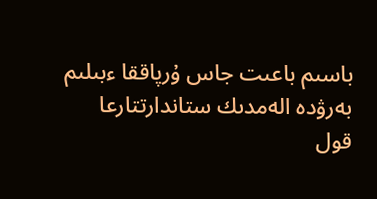باسىم باعىت جاس ۇرپاققا ءبىلىم بەرۋدە الەمدىك ستاندارتتارعا قول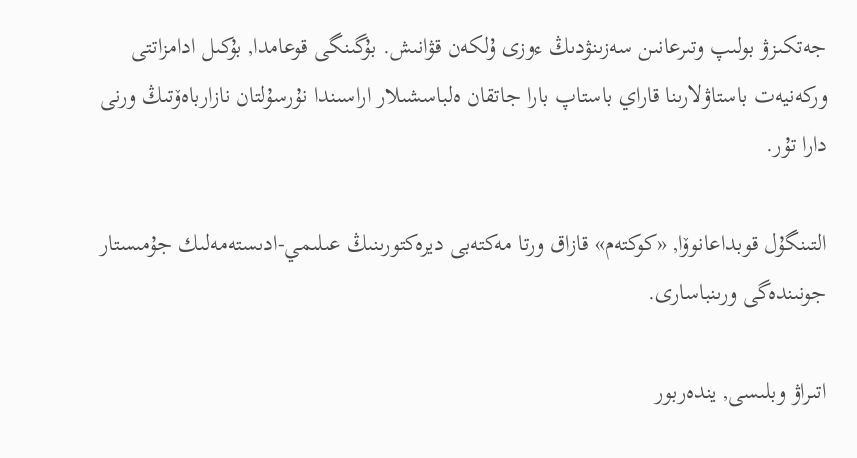جەتكىزۋ بولىپ وتىرعانىن سەزىنۋدىڭ ءوزى ۇلكەن قۋانىش. بۇگىنگى قوعامدا, بۇكىل ادامزاتتى وركەنيەت باستاۋلارىنا قاراي باستاپ بارا جاتقان ەلباسشىلار اراسىندا نۇرسۇلتان نازارباەۆتىڭ ورنى دارا تۇر.

التىنگۇل قوبداعانوۆا, «كوكتەم» قازاق ورتا مەكتەبى ديرەكتورىنىڭ عىلىمي-ادىستەمەلىك جۇمىستار جونىندەگى ورىنباسارى.

اتىراۋ وبلىسى, يندەربور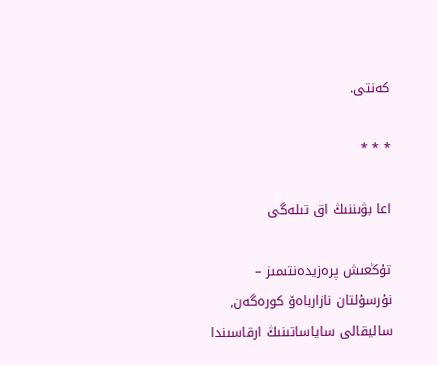كەنتى.

* * *

اعا بۋىننىڭ اق تىلەگى

تۇڭعىش پرەزيدەنتىمىز – نۇرسۇلتان نازارباەۆ كورەگەن, ساليقالى ساياساتىنىڭ ارقاسىندا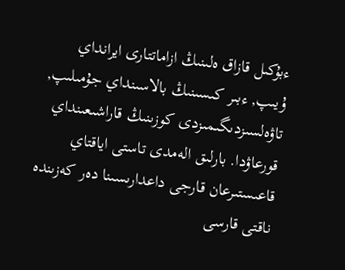ءبۇكىل قازاق ەلىنىڭ ازاماتتارى ايرانداي ۇيىپ, ءبىر كىسىنىڭ بالاسىنداي جۇمىلىپ, تاۋەلسىزدىگىمىزدى كوزىنىڭ قاراشىعىنداي قورعاۋدا. بارلىق الەمدى تاستى اياقتاي قاعىستىرعان قارجى داعدارىسىنا دەر كەزىندە ناقتى قارسى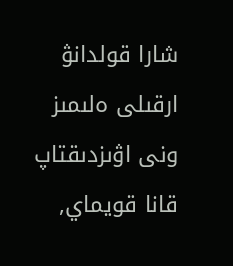شارا قولدانۋ ارقىلى ەلىمىز ونى اۋىزدىقتاپ قانا قويماي,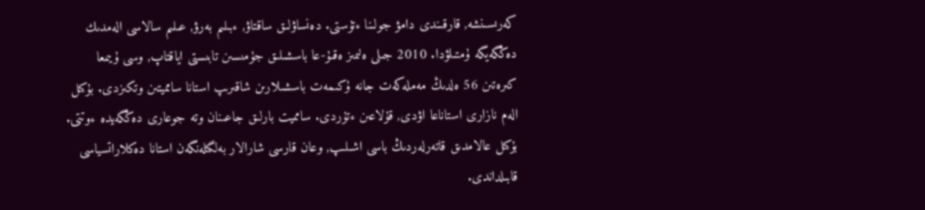كەرىسىنشە, قارقىندى دامۋ جولىنا ءتۇستى. دەنساۋلىق ساقتاۋ, ءبىلىم بەرۋ, عىلىم سالاسى الەمدىك دەڭگەيگە ۇمتىلۋدا. 2010 جىلى ەلىمىز ەقىۇ-عا باسشىلىق جۇمىسىن تابىستى اياقتاپ, وسى ۇيىمعا كىرەتىن 56 ەلدىڭ مەملەكەت جانە ۇكىمەت باسشىلارىن شاقىرىپ استانا سامميتىن وتكىزدى. بۇكىل الەم نازارى استاناعا اۋدى, قۇلاعىن ءتۇردى. سامميت بارلىق جاعىنان وتە جوعارى دەڭگەيدە ءوتتى. بۇكىل عالامدىق قاتەرلەردىڭ باسى اشىلىپ, وعان قارسى شارالار بەلگىلەنگەن استانا دەكلاراتسياسى قابىلداندى.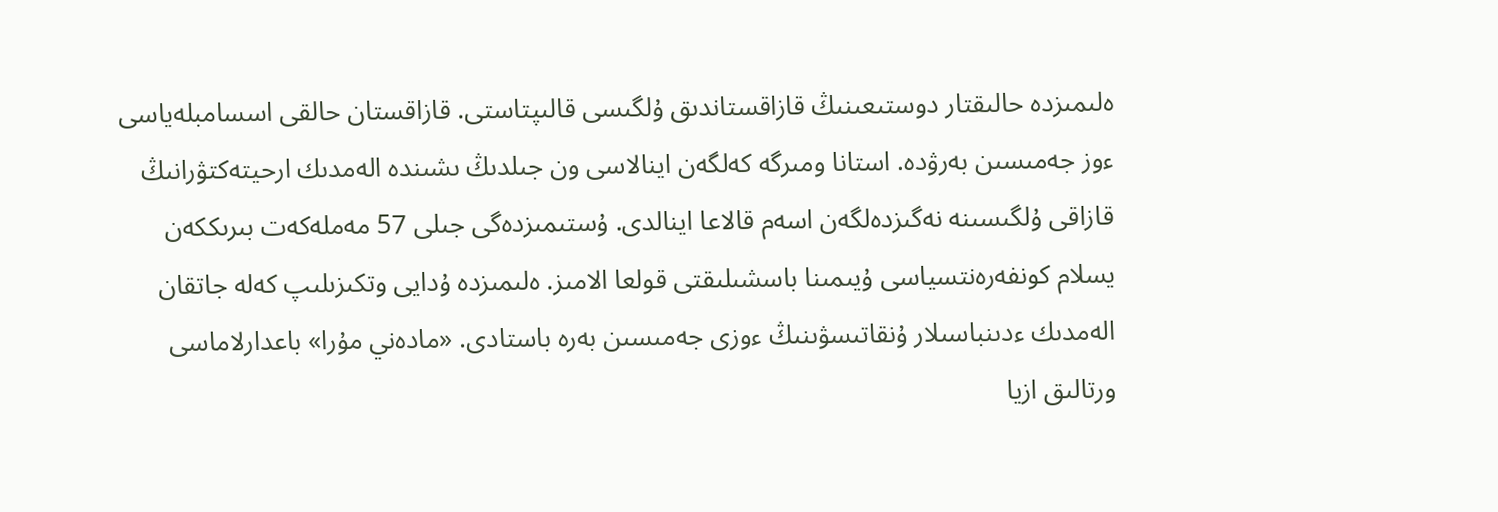ەلىمىزدە حالىقتار دوستىعىنىڭ قازاقستاندىق ۇلگىسى قالىپتاستى. قازاقستان حالقى اسسامبلەياسى ءوز جەمىسىن بەرۋدە. استانا ومىرگە كەلگەن اينالاسى ون جىلدىڭ ىشىندە الەمدىك ارحيتەكتۋرانىڭ قازاقى ۇلگىسىنە نەگىزدەلگەن اسەم قالاعا اينالدى. ۇستىمىزدەگى جىلى 57 مەملەكەت بىرىككەن يسلام كونفەرەنتسياسى ۇيىمىنا باسشىلىقتى قولعا الامىز. ەلىمىزدە ۇدايى وتكىزىلىپ كەلە جاتقان الەمدىك ءدىنباسىلار ۇنقاتىسۋىنىڭ ءوزى جەمىسىن بەرە باستادى. «مادەني مۇرا» باعدارلاماسى ورتالىق ازيا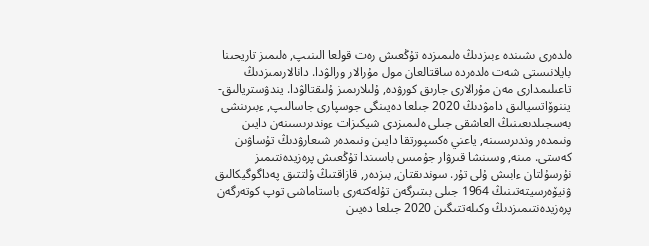ەلدەرى ىشىندە ءبىزدىڭ ەلىمىزدە تۇڭعىش رەت قولعا الىنىپ, ەلىمىز تاريحىنا بايلانىستى شەت ەلدەردە ساقتالعان مول مۇرالار ورالۋدا. دانالارىمىزدىڭ تاعىلىمدارى مەن مۇرالارى جارىق كورۋدە, ۇلىلارىمىز ۇلىقتالۋدا. يندۋستريالىق-يننوۆاتسيالىق دامۋدىڭ 2020 جىلعا دەيىنگى جوسپارى جاسالىپ, ءبىرىنشى بەسجىلدىعىنىڭ العاشقى جىلى ەلىمىزدى شيكىزات ءوندىرىسىنەن دايىن ونىمدەر وندىرىسىنە, ياعني ەكسپورتقا دايىن ونىمدەر شىعارۋدىڭ تۇساۋىن كەستى. مىنە, وسىنشا قىرۋار جۇمىس باسىندا تۇڭعىش پرەزيدەنتىمىز نۇرسۇلتان ءابىش ۇلى تۇر. سوندىقتان, بىزدەر, قازاقتىڭ ۇلتتىق پەداگوگيكالىق ۋنيۆەرسيتەتىنىڭ 1964 جىلى بىتىرگەن تۇلەكتەرى باستاماشى توپ كوتەرگەن پرەزيدەنتىمىزدىڭ وكىلەتتىگىن 2020 جىلعا دەيىن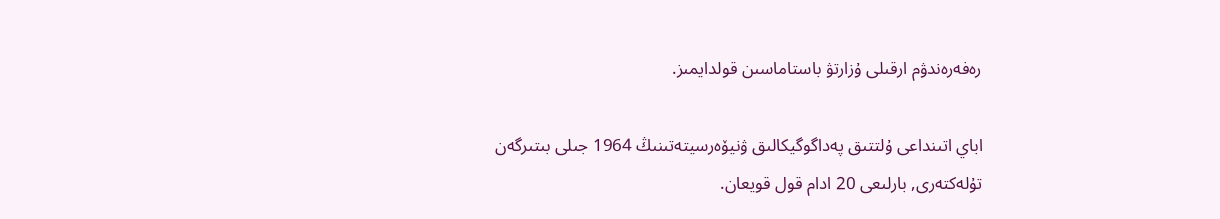رەفەرەندۋم ارقىلى ۇزارتۋ باستاماسىن قولدايمىز.

اباي اتىنداعى ۇلتتىق پەداگوگيكالىق ۋنيۆەرسيتەتىنىڭ 1964 جىلى بىتىرگەن تۇلەكتەرى, بارلىعى 20 ادام قول قويعان.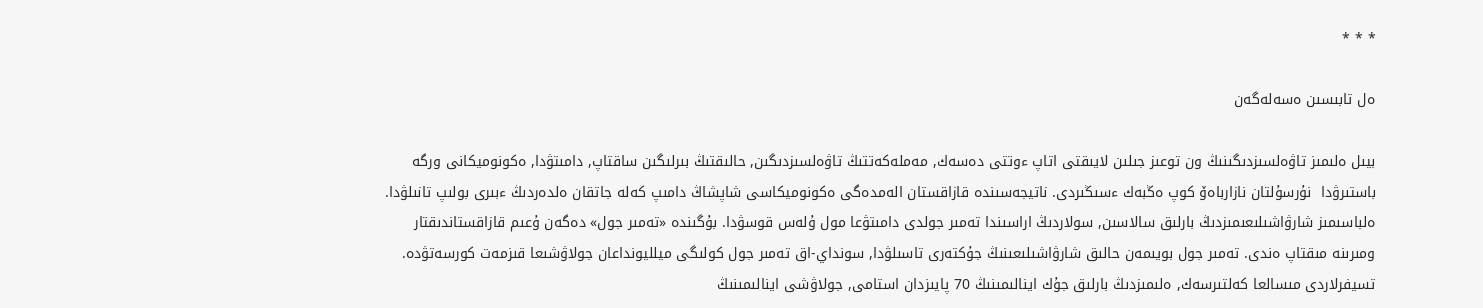* * *

ەل تابىسىن ەسەلەگەن

بيىل ەلىمىز تاۋەلسىزدىگىنىڭ ون توعىز جىلىن لايىقتى اتاپ ءوتتى دەسەك, مەملەكەتتىڭ تاۋەلسىزدىگىن, حالىقتىڭ بىرلىگىن ساقتاپ, دامىتۋدا, ەكونوميكانى ورگە باستىرۋدا  نۇرسۇلتان نازارباەۆ كوپ ەڭبەك ءسىڭىردى. ناتيجەسىندە قازاقستان الەمدەگى ەكونوميكاسى شاپشاڭ دامىپ كەلە جاتقان ەلدەردىڭ ءبىرى بولىپ تانىلۋدا. ەلباسىمىز شارۋاشىلىعىمىزدىڭ بارلىق سالاسىن, سولاردىڭ اراسىندا تەمىر جولدى دامىتۋعا مول ۇلەس قوسۋدا. بۇگىندە «تەمىر جول» دەگەن ۇعىم قازاقستاندىقتار ومىرىنە مىقتاپ ەندى. تەمىر جول بويىمەن حالىق شارۋاشىلىعىنىڭ جۇكتەرى تاسىلۋدا, سونداي-اق تەمىر جول كولىگى ميلليونداعان جولاۋشىعا قىزمەت كورسەتۋدە. تسيفرلاردى مىسالعا كەلتىرسەك, ەلىمىزدىڭ بارلىق جۇك اينالىمىنىڭ 70 پايىزدان استامى, جولاۋشى اينالىمىنىڭ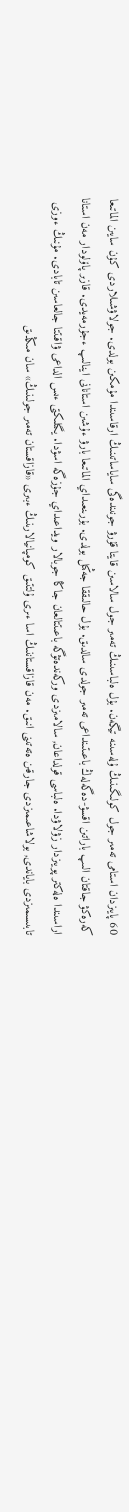60 پايىزدان استامى تەمىر جول كولىگىنىڭ ۇلەسىنە تيگەن. بۇل ەلباسىنىڭ تەمىر جول سالاسىن قايتا قۇرۋ جونىندەگى ساياساتىنىڭ ارقاسىندا مۇمكىن بولدى. جولاۋشىلاردى كۇن سايىن الماتىعا كەرەكۋ جاقتان الىپ باراتىن اقسۋ-دەگەلەڭ باعىتىنداعى تەمىر جولدى سالدىق. بۇل حالىققا جەڭىل بولدى. بۇرىنعىداي الماتىعا بارۋ ءۇشىن استانانى اينالىپ ءجۇرمەيدى. قازىر پاۆلودار مەن استانا اراسىندا ەلەكتر پويىزدار زۋلاۋدا. ەلباسى قولداعان, سالامىزدى وركەندەتۋگە باعىتتالعان جاڭا جوبالار ويداعىداي جۇزەگە اسۋدا. يگىلىكتى ءىس الداعى ۋاقىتتا جالعاسىن تابادى. مۇنىڭ ءوزى تابىسىمىزدى باياندى, بولاشاعىمىزدى جارقىن ەتەتىنى انىق. مەن قازاقستاننىڭ اسا ءىرى ۇلتتىق كومپانيالارىنىڭ ءبىرى «قازاقستان تەمىر جولىنىڭ» سان مىڭدىق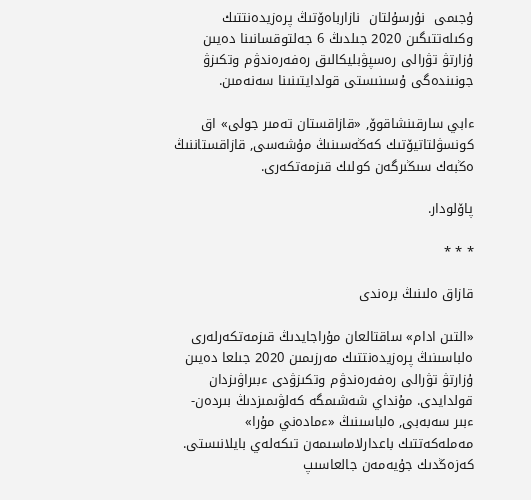ۇجىمى  نۇرسۇلتان  نازارباەۆتىڭ پرەزيدەنتتىك وكىلەتتىگىن 2020 جىلدىڭ 6 جەلتوقسانىنا دەيىن ۇزارتۋ تۋرالى رەسپۋبليكالىق رەفەرەندۋم وتكىزۋ جونىندەگى ۇسىنىستى قولدايتىنىنا سەنەمىن.

ءابي سارقىنشاقوۆ, «قازاقستان تەمىر جولى» اق كونسۋلتاتيۆتىك كەڭەسىنىڭ مۇشەسى, قازاقستاننىڭ ەڭبەك سىڭىرگەن كولىك قىزمەتكەرى.

پاۆلودار.

* * *

قازاق ەلىنىڭ برەندى

«التىن ادام» ساقتالعان مۇراجايدىڭ قىزمەتكەرلەرى ەلباسىنىڭ پرەزيدەنتتىك مەرزىمىن 2020 جىلعا دەيىن ۇزارتۋ تۋرالى رەفەرەندۋم وتكىزۋدى ءبىراۋىزدان قولدايدى. مۇنداي شەشىمگە كەلۋىمىزدىڭ بىردەن-ءبىر سەبەبى, ەلباسىنىڭ «ءمادەني مۇرا» مەملەكەتتىك باعدارلاماسىمەن تىكەلەي بايلانىستى. كەزەڭدىك جۇيەمەن جالعاسىپ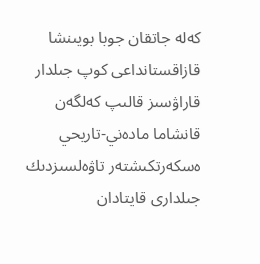كەلە جاتقان جوبا بويىنشا قازاقستانداعى كوپ جىلدار قاراۋسىز قالىپ كەلگەن قانشاما مادەني-تاريحي ەسكەرتكىشتەر تاۋەلسىزدىك جىلدارى قايتادان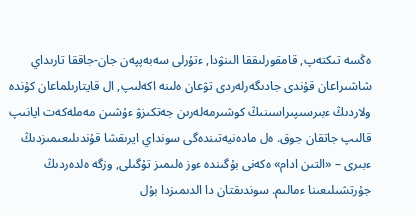ەڭسە تىكتەپ, قامقورلىققا الىنۋدا, ءتۇرلى سەبەپپەن جان-جاققا تارىداي شاشىراعان قۇندى جادىگەرلەردى تۋعان ەلىنە اكەلىپ, ال قايتارىلماعان كۇندە ولاردىڭ ءبىرسىپىراسىنىڭ كوشىرمەلەرىن جەتكىزۋ ءۇشىن مەملەكەت ايانىپ قالىپ جاتقان جوق. ەل مادەنيەتىندەگى سونداي ايرىقشا قۇندىلىعىمىزدىڭ ءبىرى – «التىن ادام» ەكەنى بۇگىندە ءوز ەلىمىز تۇگىلى, وزگە ەلدەردىڭ جۇرتشىلىعىنا ءمالىم. سوندىقتان دا الدىمىزدا بۇل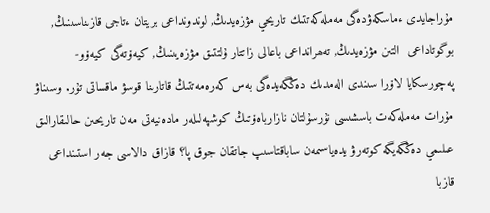مۇراجايدى ءماسكەۋدەگى مەملەكەتتىك تاريحي مۋزەيدىڭ, لوندونداعى بريتان ءتاجى قازىناسىنىڭ, بوگوتاداعى  التىن مۋزەيدىڭ, تەھرانداعى باعالى زاتتار ۇلتتىق مۋزەيىنىڭ, كيەۆتەگى كيەۆو-پەچورسكايا لاۆرا سىندى الەمدىك دەڭگەيدەگى بەس كەرەمەتتىڭ قاتارىنا قوسۋ ماقساتى تۇر. وسىناۋ مۇرات مەملەكەت باسشىسى نۇرسۇلتان نازارباەۆتىڭ كوشپەلىلەر مادەنيەتى مەن تاريحىن حالىقارالىق عىلىمي دەڭگەيگە كوتەرۋ يدەياسىمەن ساباقتاسىپ جاتقان جوق پا؟ قازاق دالاسى جەر استىنداعى قازبا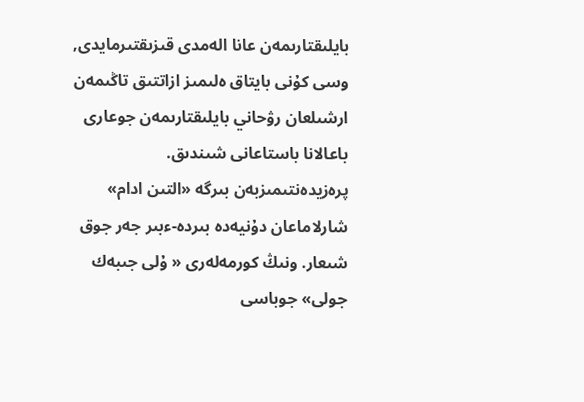بايلىقتارىمەن عانا الەمدى قىزىقتىرمايدى, وسى كۇنى بايتاق ەلىمىز ازاتتىق تاڭىمەن ارشىلعان رۋحاني بايلىقتارىمەن جوعارى باعالانا باستاعانى شىندىق. پرەزيدەنتىمىزبەن بىرگە «التىن ادام» شارلاماعان دۇنيەدە بىردە-ءبىر جەر جوق شىعار. ونىڭ كورمەلەرى « ۇلى جىبەك جولى» جوباسى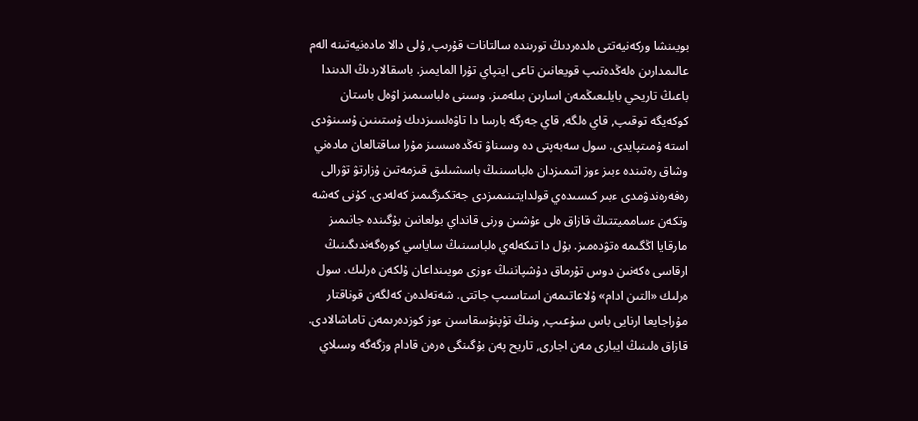بويىنشا وركەنيەتتى ەلدەردىڭ تورىندە سالتانات قۇرىپ, ۇلى دالا مادەنيەتىنە الەم عالىمدارىن ەلەڭدەتىپ قويعانىن تاعى ايتپاي تۇرا المايمىز. باسقالاردىڭ الدىندا باعىڭ تاريحي بايلىعىڭمەن اسارىن بىلەمىز. وسىنى ەلباسىمىز اۋەل باستان كوكەيگە توقىپ, قاي ەلگە, قاي جەرگە بارسا دا تاۋەلسىزدىك ۇستىنىن ۇسىنۋدى استە ۇمىتپايدى. سول سەبەپتى دە وسىناۋ تەڭدەسسىز مۇرا ساقتالعان مادەني وشاق رەتىندە ءبىز ءوز اتىمىزدان ەلباسىنىڭ باسشىلىق قىزمەتىن ۇزارتۋ تۋرالى رەفەرەندۋمدى ءبىر كىسىدەي قولدايتىنىمىزدى جەتكىزگىمىز كەلەدى. كۇنى كەشە وتكەن ءسامميتتىڭ قازاق ەلى ءۇشىن ورنى قانداي بولعانىن بۇگىندە جانىمىز مارقايا اڭگىمە ەتۋدەمىز. بۇل دا تىكەلەي ەلباسىنىڭ ساياسي كورەگەندىگىنىڭ ارقاسى ەكەنىن دوس تۇرماق دۇشپاننىڭ ءوزى مويىنداعان ۇلكەن ەرلىك. سول ەرلىك «التىن ادام» ۇلاعاتىمەن استاسىپ جاتتى. شەتەلدەن كەلگەن قوناقتار مۇراجايعا ارنايى باس سۇعىپ, ونىڭ تۇپنۇسقاسىن ءوز كوزدەرىمەن تاماشالادى. قازاق ەلىنىڭ ايبارى مەن اجارى, تاريح پەن بۇگىنگى ەرەن قادام وزگەگە وسىلاي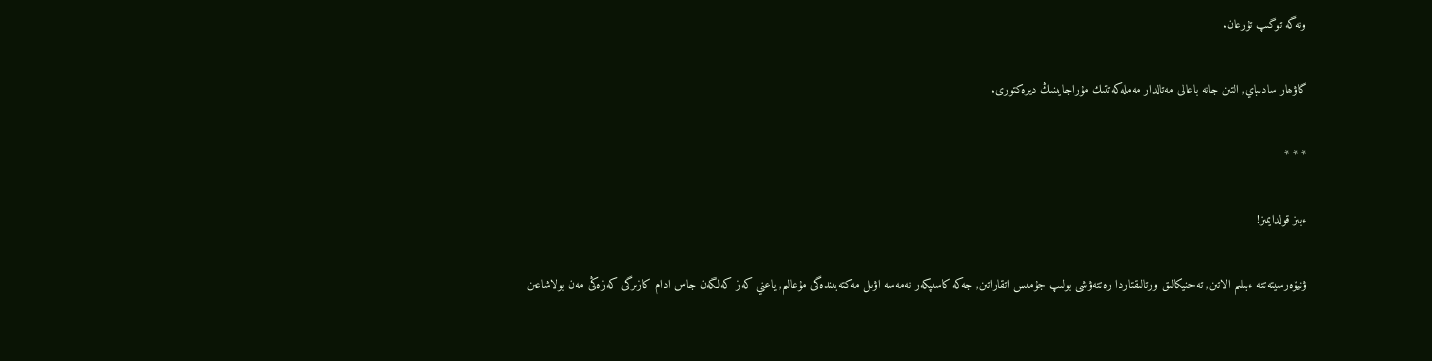ونەگە توگىپ تۇرعان.

گاۋھار سادىباي, التىن جانە باعالى مەتالدار مەملەكەتتىك مۇراجايىنىڭ ديرەكتورى.

* * *

ءبىز قولدايمىز!

ۋنيۆەرسيتەتتە ءبىلىم الاتىن, تەحنيكالىق ورتالىقتاردا رەتتەۋشى بولىپ جۇمىس اتقاراتىن, جەكە كاسىپكەر نەمەسە اۋىل مەكتەبىندەگى مۇعالىم, ياعني كەز كەلگەن جاس ادام كازىرگى كەزەڭى مەن بولاشاعىن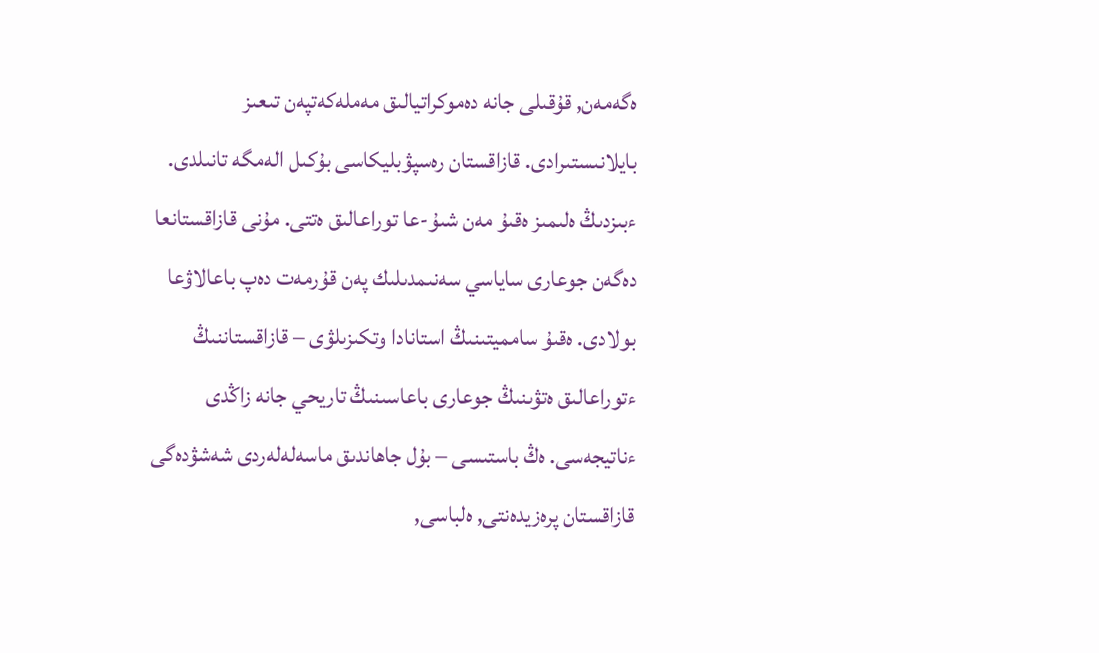ەگەمەن, قۇقىلى جانە دەموكراتيالىق مەملەكەتپەن تىعىز بايلانىستىرادى. قازاقستان رەسپۋبليكاسى بۇكىل الەمگە تانىلدى. ءبىزدىڭ ەلىمىز ەقىۇ مەن شىۇ-عا توراعالىق ەتتى. مۇنى قازاقستانعا دەگەن جوعارى ساياسي سەنىمدىلىك پەن قۇرمەت دەپ باعالاۋعا بولادى. ەقىۇ سامميتىنىڭ استانادا وتكىزىلۋى – قازاقستاننىڭ ءتوراعالىق ەتۋىنىڭ جوعارى باعاسىنىڭ تاريحي جانە زاڭدى ءناتيجەسى. ەڭ باستىسى – بۇل جاھاندىق ماسەلەلەردى شەشۋدەگى قازاقستان پرەزيدەنتى, ەلباسى,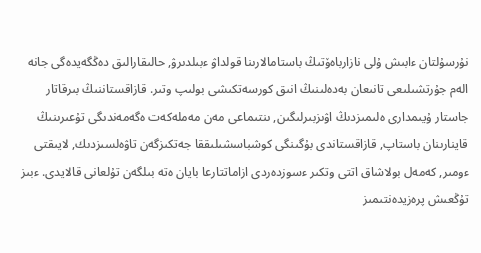نۇرسۇلتان ءابىش ۇلى نازارباەۆتىڭ باستامالارىنا قولداۋ ءبىلدىرۋ, حالىقارالىق دەڭگەيدەگى جانە الەم جۇرتشىلىعى تانىعان بەدەلىنىڭ انىق كورسەتكىشى بولىپ وتىر. قازاقستاننىڭ بىرقاتار جاستار ۇيىمدارى ەلىمىزدىڭ اۋىزبىرلىگىن, ىنتىماعى مەن مەملەكەت ەگەمەندىگى تۇعىرىنىڭ قاينارىنان باستاپ, قازاقستاندى بۇگىنگى كوشباسشىلىققا جەتكىزگەن تاۋەلسىزدىك, لايىقتى ءومىر, كەمەل بولاشاق اتتى وتكىر ءسوزدەردى ازاماتتارعا بايان ەتە بىلگەن تۇلعانى قالايدى. ءبىز تۇڭعىش پرەزيدەنتىمىز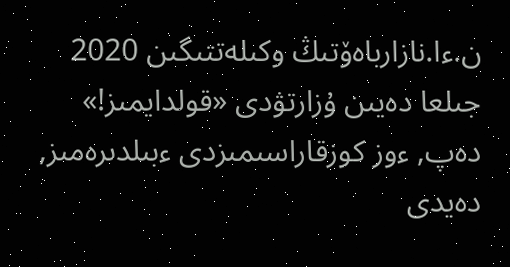ن.ءا.نازارباەۆتىڭ وكىلەتتىگىن 2020 جىلعا دەيىن ۇزارتۋدى «قولدايمىز!» دەپ, ءوز كوزقاراسىمىزدى ءبىلدىرەمىز, دەيدى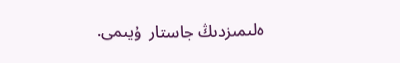ەلىمىزدىڭ جاستار  ۇيىمى.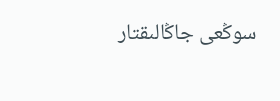سوڭعى جاڭالىقتار